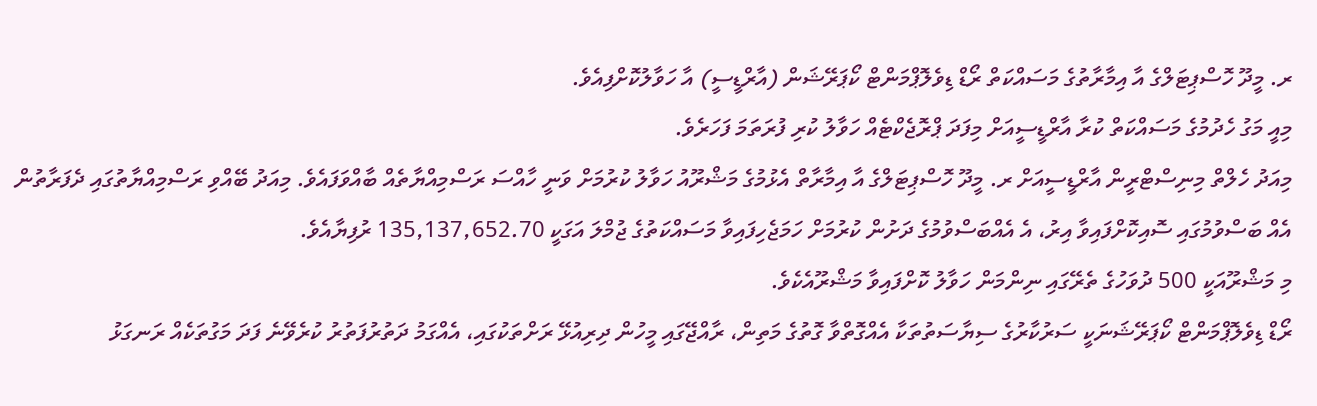ރ. މީދޫ ހޮސްޕިޓަލްގެ އާ އިމާރާތުގެ މަސައްކަތް ރޯޑް ޑިވެލޮޕްމަންޓް ކޯޕަރޭޝަން (އާރްޑީސީ) އާ ހަވާލުކޮށްފިއެވެ.
މިއީ މަގު ހެދުމުގެ މަސައްކަތް ކުރާ އާރްޑީސީއަށް މިފަދަ ޕްރޮޖެކްޓެއް ހަވާލު ކުރި ފުރަތަމަ ފަހަރެވެ.
މިއަދު ހެލްތް މިނިސްޓްރީން އާރްޑީސީއަށް ރ. މީދޫ ހޮސްޕިޓަލްގެ އާ އިމާރާތް އެޅުމުގެ މަޝްރޫއު ހަވާލު ކުރުމަށް ވަނީ ހާއްސަ ރަސްމިއްޔާތެއް ބާއްވަފައެވެ. މިއަދު ބޭއްވި ރަސްމިއްޔާތުގައި ދެފަރާތުން އެއް ބަސްވުމުގައި ސޮއިކޮށްފައިވާ އިރު، އެ އެއްބަސްވުމުގެ ދަށުން ކުރުމަށް ހަމަޖެހިފައިވާ މަސައްކަތުގެ ޖުމްލަ އަގަކީ 135,137,652.70 ރުފިޔާއެވެ.
މި މަޝްރޫއަކީ 500 ދުވަހުގެ ތެރޭގައި ނިންމަން ހަވާލު ކޮށްފައިވާ މަޝްރޫއެކެވެ.
ރޯޑް ޑިވެލޮޕްމަންޓް ކޯޕަރޭޝަނަކީ ސަރުކާރުގެ ސިޔާސަތުތަކާ އެއްގޮތްވާ ގޮތުގެ މަތިން، ރާއްޖޭގައި މީހުން ދިރިއުޅޭ ރަށްތަކުގައި، އެއްގަމު ދަތުރުފަތުރު ކުރެވޭނެ ފަދަ މަގުތަކެއް ރަނގަޅު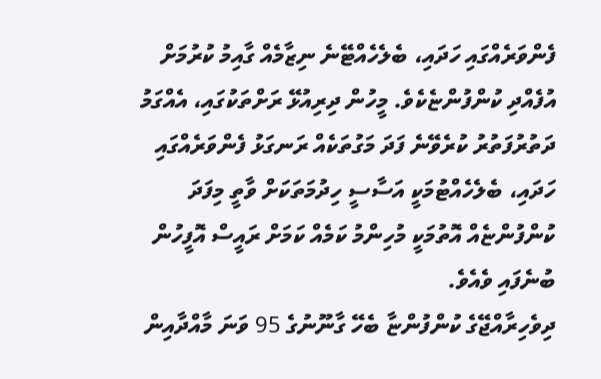ފެންވަރެއްގައި ހަދައި، ބެލެހެއްޓޭނެ ނިޒާމެއް ގާއިމު ކުރުމަށް އުފެއްދި ކުންފުންޏެކެވެ. މީހުން ދިރިއުޅޭ ރަށްތަކުގައި، އެއްގަމު ދަތުރުފަތުރު ކުރެވޭނެ ފަދަ މަގުތަކެއް ރަނގަޅު ފެންވަރެއްގައި ހަދައި، ބެލެހެއްޓުމަކީ އަސާސީ ހިދުމަތަކަށް ވާތީ މިފަދަ ކުންފުންޏެއް އޮތުމަކީ މުހިންމު ކަމެއް ކަމަށް ރައީސް އޮފީހުން ބުނެފައި ވެއެވެ.
ދިވެހިރާއްޖޭގެ ކުންފުންޏާ ބެހޭ ގާނޫނުގެ 95 ވަނަ މާއްދާއިން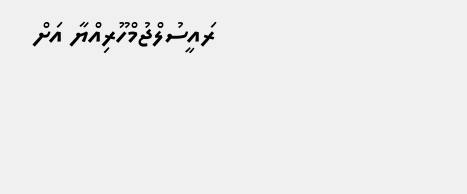ރައީސުލްޖުމްހޫރިއްޔާ އަށް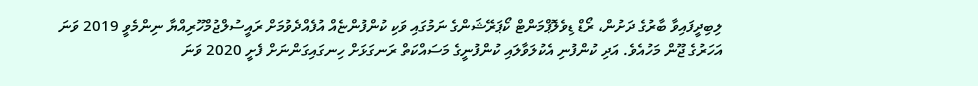ލިބިދީފައިވާ ބާރުގެ ދަށުން، ރޯޑް ޑިވެލޮޕްމަންޓް ކޯޕަރޭޝަންގެ ނަމުގައި ވަކި ކުންފުންޏެއް އުފެއްދެވުމަށް ރައީސުލްޖުމްހޫރިއްޔާ ނިންމެވީ 2019 ވަނަ އަހަރުގެ ޖޫން މަހުއެވެ. އަދި ކުންފުނި އެކުލަވާލައި ކުންފުނީގެ މަސައްކަތް ރަނގަޅަށް ހިނގައިގަންނަށް ފެށީ 2020 ވަނަ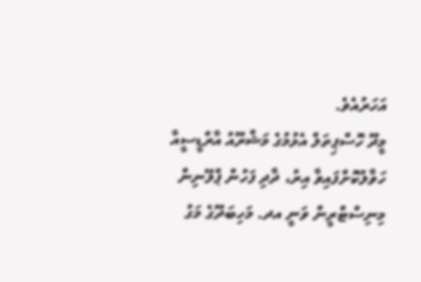އަހަރުއެވެ.
މީދޫ ހޮސްޕިތަލް އެޅުމުގެ މަޝްރޫއު އާރްޑީސީއާ ހަވާލުކޮށްފައިވާ އިރު، ދާދި ފަހުން ޕްލޭނިން މިނިސްޓްރީން ވަނީ އދ. މަހިބަދޫގެ މަގު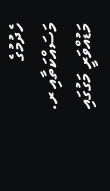ހެދުމުގެ މަސައްކަތާއި ރ. މަޑުއްވަރީ މަގުގައި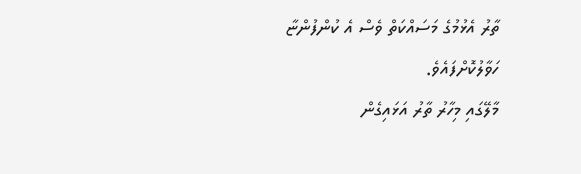ތާރު އެޅުމުގެ މަސައްކަތް ވެސް އެ ކުންފުންޏާ ހަވާލުކޮށްފައެވެ.
މާލޭގައި މިހާރު ތާރު އަޅައިގެން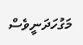މަގުހަދަނީވެސް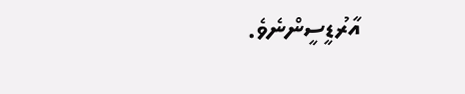އާރުޑީސީންނެވެ.